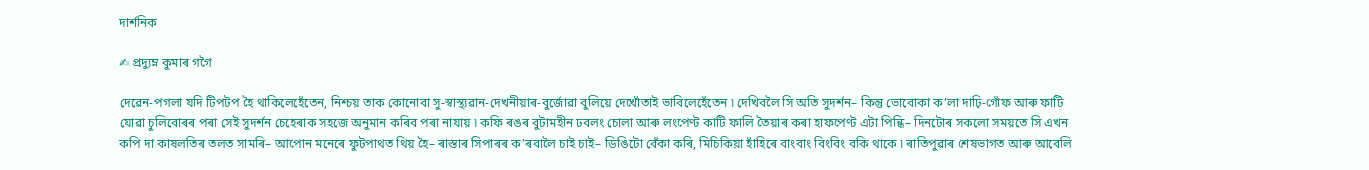দাৰ্শনিক

✍ প্ৰদ্যুম্ন কুমাৰ গগৈ

দেৱেন-পগলা যদি টিপটপ হৈ থাকিলেহেঁতেন, নিশ্চয় তাক কোনোবা সু-স্বাস্থ্যৱান-দেখনীয়াৰ-বুৰ্জোৱা বুলিয়ে দেখোঁতাই ভাবিলেহেঁতেন ৷ দেখিবলৈ সি অতি সুদৰ্শন– কিন্তু ভোবোকা ক’লা দাঢ়ি-গোঁফ আৰু ফাটি যোৱা চুলিবোৰৰ পৰা সেই সুদৰ্শন চেহেৰাক সহজে অনুমান কৰিব পৰা নাযায় ৷ কফি ৰঙৰ বুটামহীন ঢবলং চোলা আৰু লংপেণ্ট কাটি ফালি তৈয়াৰ কৰা হাফপেণ্ট এটা পিন্ধি– দিনটোৰ সকলো সময়তে সি এখন কপি দা কাষলতিৰ তলত সামৰি– আপোন মনেৰে ফুটপাথত থিয় হৈ– ৰাস্তাৰ সিপাৰৰ ক’ৰবালৈ চাই চাই– ডিঙিটো বেঁকা কৰি, মিচিকিয়া হাঁহিৰে বাংবাং বিংবিং বকি থাকে ৷ ৰাতিপুৱাৰ শেষভাগত আৰু আবেলি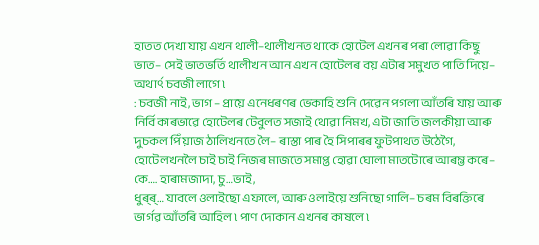হাতত দেখা যায় এখন থালী–থালীখনত থাকে হোটেল এখনৰ পৰা লোৱা কিছু ভাত– সেই ভাতভৰ্তি থালীখন আন এখন হোটেলৰ বয় এটাৰ সমুখত পাতি দিয়ে– অথাৰ্ৎ চবজী লাগে ৷
: চবজী নাই, ভাগ – প্ৰায়ে এনেধৰণৰ ভেকাহি শুনি দেৱেন পগলা আঁতৰি যায় আৰু নিৰ্বিকাৰভাৱে হোটেলৰ টেবুলত সজাই থোৱা নিমখ, এটা জাতি জলকীয়া আৰু দুচকল পিঁয়াজ ঠালিখনতে লৈ– ৰাস্তা পাৰ হৈ সিপাৰৰ ফুটপাথত উঠেগৈ, হোটেলখনলৈ চাই চাই নিজৰ মাজতে সমাপ্ত হোৱা ঘোলা মাতটোৰে আৰম্ভ কৰে– কে…. হাৰামজাদা, চু…ভাই,
ধুৰ্‌ৰ্‌… যাবলে ওলাইছো এফালে, আৰু ওলাইয়ে শুনিছো গালি– চৰম বিৰক্তিৰে ভাৰ্গৱ আঁতৰি আহিল ৷ পাণ দোকান এখনৰ কাষলে ৷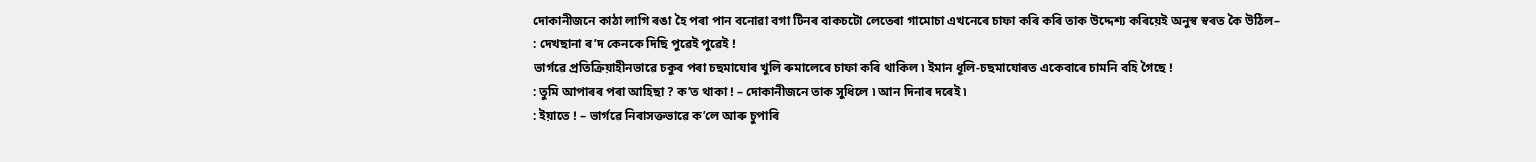দোকানীজনে কাঠা লাগি ৰঙা হৈ পৰা পান বনোৱা বগা টিনৰ বাকচটো লেতেৰা গামোচা এখনেৰে চাফা কৰি কৰি তাক উদ্দেশ্য কৰিয়েই অনুস্ব স্বৰত কৈ উঠিল–
: দেখছানা ৰ’দ কেনকে দিছি পুৱেই পুৱেই !
ভাৰ্গৱে প্ৰতিক্ৰিয়াহীনভাৱে চকুৰ পৰা চছমাযোৰ খুলি ৰুমালেৰে চাফা কৰি থাকিল ৷ ইমান ধূলি-চছমাযোৰত একেবাৰে চামনি বহি গৈছে !
: তুমি আপাৰৰ পৰা আহিছা ? ক’ত থাকা ! – দোকানীজনে তাক সুধিলে ৷ আন দিনাৰ দৰেই ৷
: ইয়াতে ! – ভাৰ্গৱে নিৰাসক্তভাৱে ক’লে আৰু চুপাৰি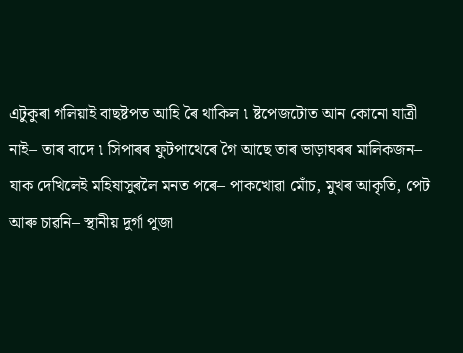এটুকুৰা গলিয়াই বাছষ্টপত আহি ৰৈ থাকিল ৷ ষ্টপেজটোত আন কোনো যাত্ৰী নাই– তাৰ বাদে ৷ সিপাৰৰ ফুটপাথেৰে গৈ আছে তাৰ ভাড়াঘৰৰ মালিকজন– যাক দেখিলেই মহিষাসুৰলৈ মনত পৰে– পাকখোৱা মোঁচ, মুখৰ আকৃতি, পেট আৰু চাৱনি– স্থানীয় দুৰ্গা পুজা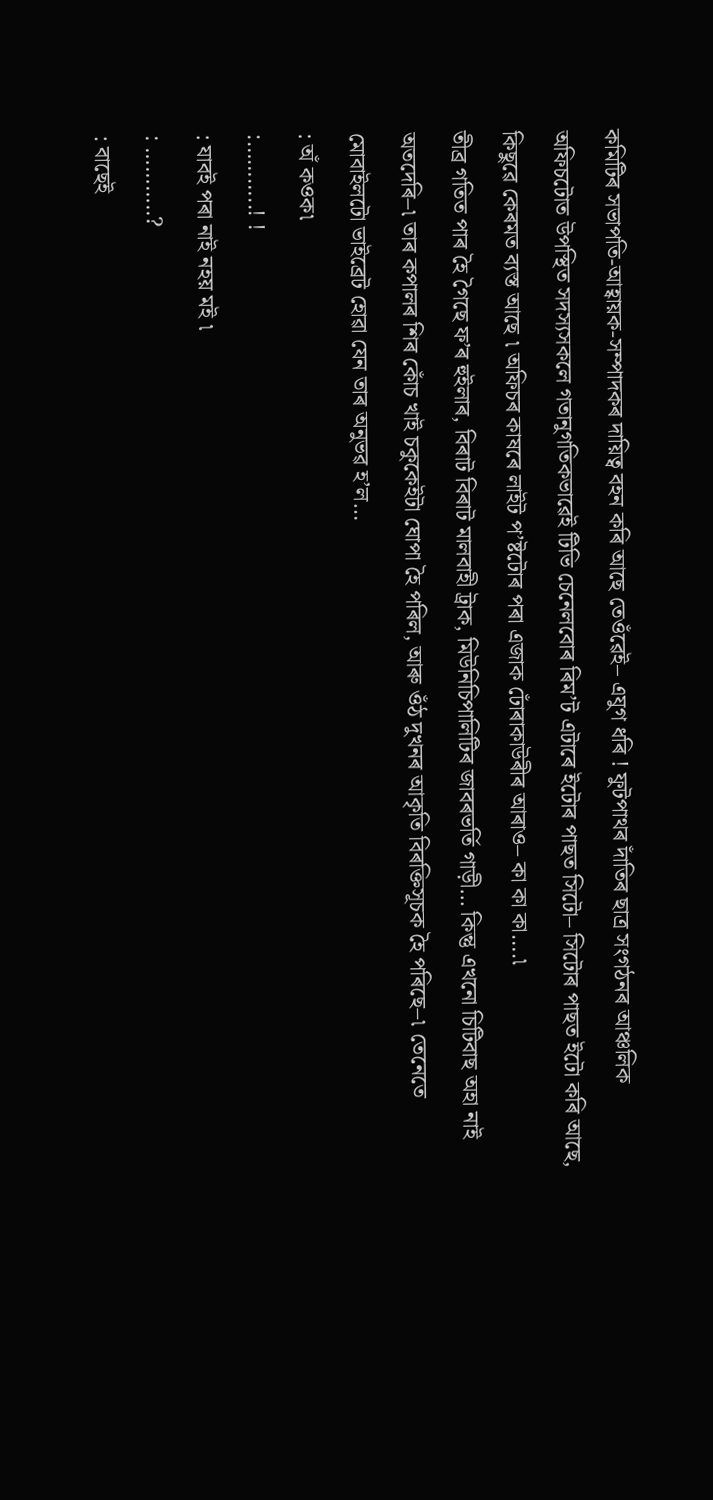কমিটিৰ সভাপতি-আহ্বায়ক-সম্পাদকৰ দায়িত্ব বহন কৰি আছে তেওঁৱেই– এযুগ ধৰি ! ফুটপাথৰ দাঁতিৰ ছাত্ৰ সংগঠনৰ আঞ্চলিক অফিচটোত উপস্থিত সদস্যসকলে গতানুগতিকভাৱেই টিভি চেনেলবোৰ ৰিম’ট এটাৰে ইটোৰ পাছত সিটো– সিটোৰ পাছত ইটো কৰি আছে, কিছুৱে কেৰমত ব্যস্ত আছে ৷ অফিচৰ কাষৰে লাইট প’ষ্টটোৰ পৰা এজাক ঢোঁৰাকাউৰীৰ আৰাও– কা কা কা….৷
তীব্ৰ গতিত পাৰ হৈ গৈছে ফ’ৰ হুইলাৰ, বিৰাট বিৰাট মালবাহী ট্ৰাক, মিউনিচিপালিটিৰ জাবৰভৰ্তি গাড়ী… কিন্তু এখনো চিটিবাছ অহা নাই অতদেৰি–৷ তাৰ কপালৰ শিৰ কোঁচ খাই চকুকেইটা ঘোপা হৈ পৰিল, আৰু ওঁঠ দুখনৰ আকৃতি বিৰক্তিসূচক হৈ পৰিছে–৷ তেনেতে মোবাইলটো ভাইব্ৰেট হোৱা যেন তাৰ অনুভৱ হ’ল…
: অঁ কওক৷
:………..! !
: যাবই পৰা নাই নহয় মই ৷
: ………..?
: বাছেই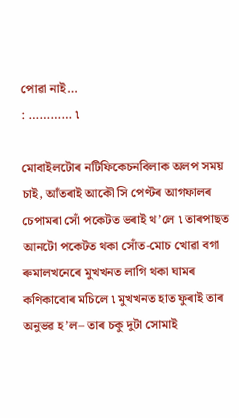পোৱা নাই…
: ………… ৷

মোবাইলটোৰ নটিফিকেচনবিলাক অলপ সময় চাই, আঁতৰাই আকৌ সি পেণ্টৰ আগফালৰ চেপামৰা সোঁ পকেটত ভৰাই থ’লে ৷ তাৰপাছত আনটো পকেটত থকা সোঁত-মোচ খোৱা বগা ৰুমালখনেৰে মুখখনত লাগি থকা ঘামৰ কণিকাবোৰ মচিলে ৷ মুখখনত হাত ফুৰাই তাৰ অনুভৱ হ’ল– তাৰ চকু দুটা সোমাই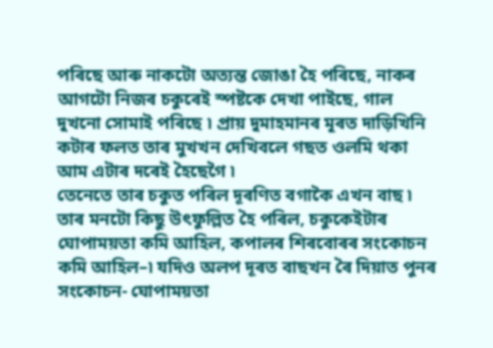পৰিছে আৰু নাকটো অত্যন্ত জোঙা হৈ পৰিছে, নাকৰ আগটো নিজৰ চকুৰেই স্পষ্টকে দেখা পাইছে, গাল দুখনো সোমাই পৰিছে ৷ প্ৰায় দুমাহমানৰ মূৰত দাড়িখিনি কটাৰ ফলত তাৰ মুখখন দেখিবলে গছত ওলমি থকা আম এটাৰ দৰেই হৈছেগৈ ৷
তেনেতে তাৰ চকুত পৰিল দূৰণিত বগাকৈ এখন বাছ ৷ তাৰ মনটো কিছু উৎফুল্লিত হৈ পৰিল, চকুকেইটাৰ ঘোপাময়তা কমি আহিল, কপালৰ শিৰবোৰৰ সংকোচন কমি আহিল–৷ যদিও অলপ দূৰত বাছখন ৰৈ দিয়াত পুনৰ সংকোচন- ঘোপাময়তা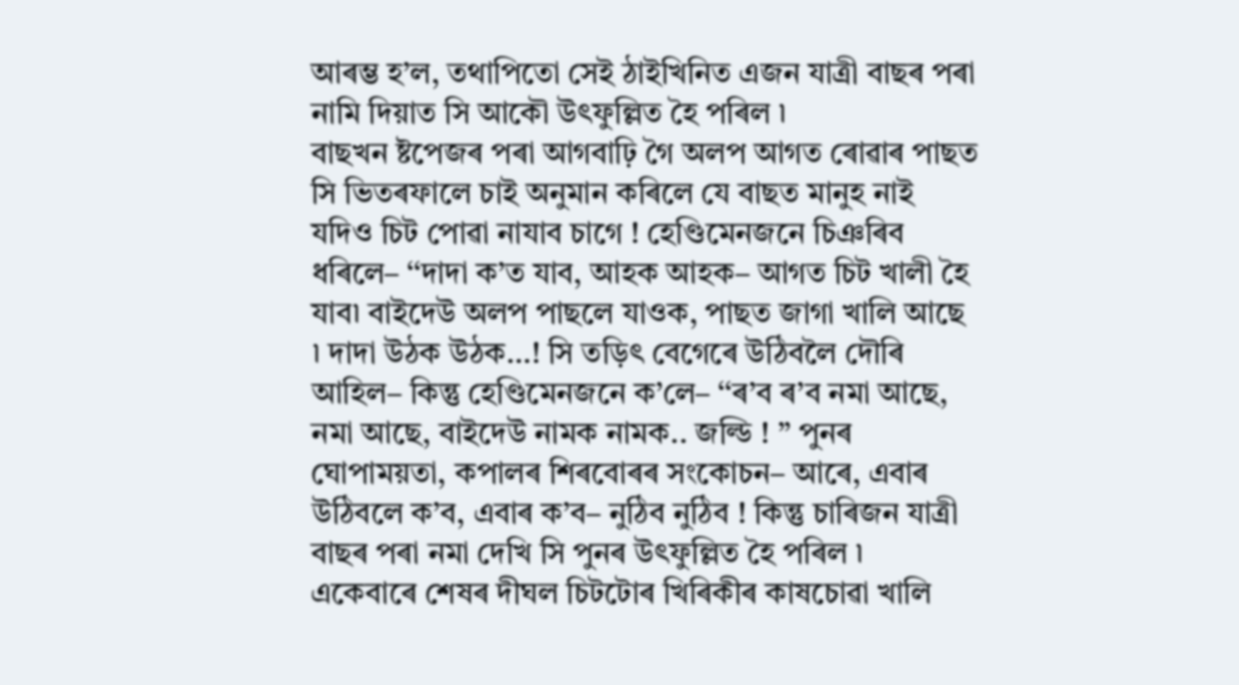আৰম্ভ হ’ল, তথাপিতো সেই ঠাইখিনিত এজন যাত্ৰী বাছৰ পৰা নামি দিয়াত সি আকৌ উৎফুল্লিত হৈ পৰিল ৷
বাছখন ষ্টপেজৰ পৰা আগবাঢ়ি গৈ অলপ আগত ৰোৱাৰ পাছত সি ভিতৰফালে চাই অনুমান কৰিলে যে বাছত মানুহ নাই যদিও চিট পোৱা নাযাব চাগে ! হেণ্ডিমেনজনে চিঞৰিব ধৰিলে– ‘‘দাদা ক’ত যাব, আহক আহক– আগত চিট খালী হৈ যাব৷ বাইদেউ অলপ পাছলে যাওক, পাছত জাগা খালি আছে ৷ দাদা উঠক উঠক…! সি তড়িৎ বেগেৰে উঠিবলৈ দৌৰি আহিল– কিন্তু হেণ্ডিমেনজনে ক’লে– ‘‘ৰ’ব ৰ’ব নমা আছে, নমা আছে, বাইদেউ নামক নামক.. জল্ডি ! ’’ পুনৰ ঘোপাময়তা, কপালৰ শিৰবোৰৰ সংকোচন– আৰে, এবাৰ উঠিবলে ক’ব, এবাৰ ক’ব– নুঠিব নুঠিব ! কিন্তু চাৰিজন যাত্ৰী বাছৰ পৰা নমা দেখি সি পুনৰ উৎফুল্লিত হৈ পৰিল ৷
একেবাৰে শেষৰ দীঘল চিটটোৰ খিৰিকীৰ কাষচোৱা খালি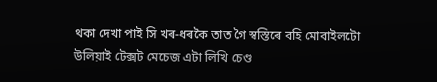থকা দেখা পাই সি খৰ-ধৰকৈ তাত গৈ স্বস্তিৰে বহি মোবাইলটো উলিয়াই টেক্সট মেচেজ এটা লিখি চেণ্ড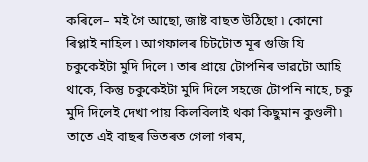কৰিলে– মই গৈ আছো, জাষ্ট বাছত উঠিছো ৷ কোনো ৰিপ্লাই নাহিল ৷ আগফালৰ চিটটোত মূৰ গুজি যি চকুকেইটা মুদি দিলে ৷ তাৰ প্ৰায়ে টোপনিৰ ভাৱটো আহি থাকে, কিন্তু চকুকেইটা মুদি দিলে সহজে টোপনি নাহে, চকু মুদি দিলেই দেখা পায় কিলবিলাই থকা কিছুমান কুণ্ডলী ৷ তাতে এই বাছৰ ভিতৰত গেলা গৰম,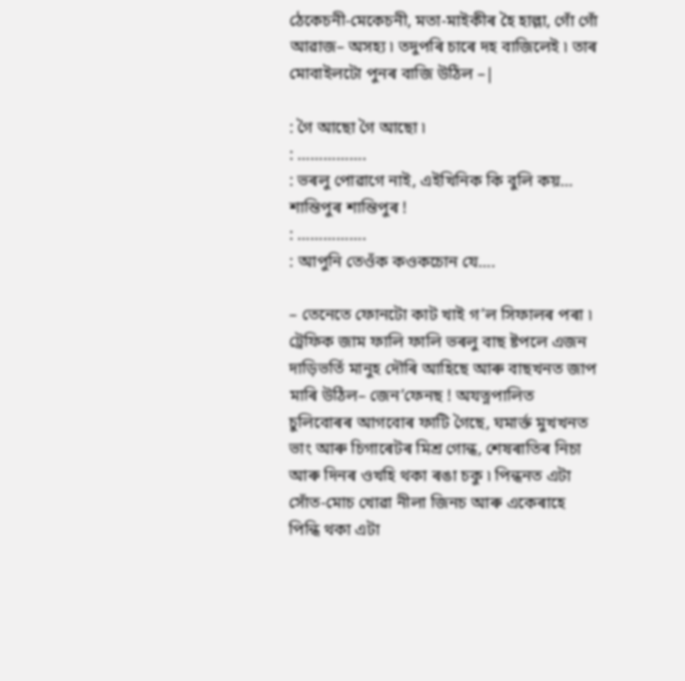ঠেকেচনী-মেকেচনী, মতা-মাইকীৰ হৈ হাল্লা, গোঁ গোঁ আৱাজ– অসহ্য ৷ তদুপৰি চাৰে দহ বাজিলেই ৷ তাৰ মোবাইলটো পুনৰ বাজি উঠিল –|

: গৈ আছো গৈ আছো ৷
: …………….
: ভৰলু পোৱাগে নাই, এইখিনিক কি বুলি কয়… শান্তিপুৰ শান্তিপুৰ !
: …………….
: আপুনি তেওঁক কওকচোন যে….

– তেনেতে ফোনটো কাট খাই গ’ল সিফালৰ পৰা ৷
ট্ৰেফিক জাম ফালি ফালি ভৰলু বাছ ষ্টপলে এজন দাড়িভৰ্তি মানুহ দৌৰি আহিছে আৰু বাছখনত জাপ মাৰি উঠিল– জেন’ফেনছ ! অযত্নপালিত চুলিবোৰৰ আগবোৰ ফাটি গৈছে, ঘমাৰ্ক্ত মুখখনত ভাং আৰু চিগাৰেটৰ মিশ্ৰ গোন্ধ, শেষৰাতিৰ নিচা আৰু দিনৰ ওখহি থকা ৰঙা চকু ৷ পিন্ধনত এটা সোঁত-মোচ খোৱা নীলা জিনচ আৰু একেৰাহে পিন্ধি থকা এটা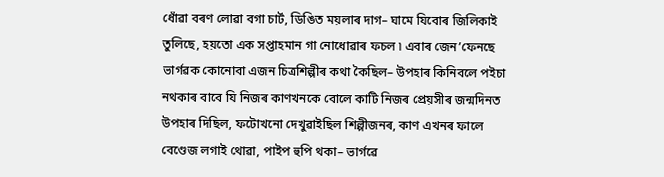ধোঁৱা বৰণ লোৱা বগা চাৰ্ট, ডিঙিত ময়লাৰ দাগ– ঘামে যিবোৰ জিলিকাই তুলিছে, হয়তো এক সপ্তাহমান গা নোধোৱাৰ ফচল ৷ এবাৰ জেন’ফেনছে ভাৰ্গৱক কোনোবা এজন চিত্ৰশিল্পীৰ কথা কৈছিল– উপহাৰ কিনিবলে পইচা নথকাৰ বাবে যি নিজৰ কাণখনকে বোলে কাটি নিজৰ প্ৰেয়সীৰ জন্মদিনত উপহাৰ দিছিল, ফটোখনো দেখুৱাইছিল শিল্পীজনৰ, কাণ এখনৰ ফালে বেণ্ডেজ লগাই থোৱা, পাইপ হুপি থকা– ভাৰ্গৱে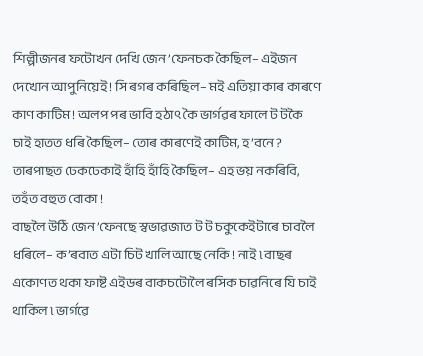শিল্পীজনৰ ফটোখন দেখি জেন’ফেনচক কৈছিল– এইজন দেখোন আপুনিয়েই ! সি ৰগৰ কৰিছিল– মই এতিয়া কাৰ কাৰণে কাণ কাটিম ! অলপ পৰ ভাবি হঠাৎ কৈ ভাৰ্গৱৰ ফালে ট টকৈ চাই হাতত ধৰি কৈছিল– তোৰ কাৰণেই কাটিম, হ’বনে ? তাৰপাছত ঢেকঢেকাই হাঁহি হাঁহি কৈছিল– এহ ভয় নকৰিবি, তহঁত বহুত বোকা !
বাছলৈ উঠি জেন’ফেনছে স্বভাৱজাত ট ট চকুকেইটাৰে চাবলৈ ধৰিলে– ক’ৰবাত এটা চিট খালি আছে নেকি ! নাই ৷ বাছৰ একোণত থকা ফাষ্ট এইডৰ বাকচটোলৈ ৰসিক চাৱনিৰে যি চাই থাকিল ৷ ভাৰ্গৱে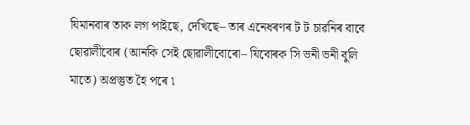যিমানবাৰ তাক লগ পাইছে, দেখিছে– তাৰ এনেধৰণৰ ট ট চাৱনিৰ বাবে ছোৱালীবোৰ (আনকি সেই ছোৱালীবোৰো– যিবোৰক সি ভনী ভনী বুলি মাতে) অপ্ৰস্তুত হৈ পৰে ৷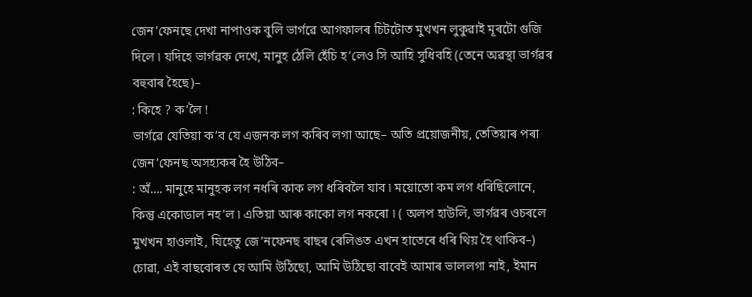জেন’ফেনছে দেখা নাপাওক বুলি ভাৰ্গৱে আগফালৰ চিটটোত মুখখন লুকুৱাই মূৰটো গুজি দিলে ৷ যদিহে ভাৰ্গৱক দেখে, মানুহ ঠেলি হেঁচি হ’লেও সি আহি সুধিবহি (তেনে অৱস্থা ভাৰ্গৱৰ বহুবাৰ হৈছে)–
: কিহে ? ক’লৈ !
ভাৰ্গৱে যেতিয়া ক’ব যে এজনক লগ কৰিব লগা আছে– অতি প্ৰয়োজনীয়, তেতিয়াৰ পৰা জেন’ফেনছ অসহ্যকৰ হৈ উঠিব–
: অঁ…. মানুহে মানুহক লগ নধৰি কাক লগ ধৰিবলৈ যাব ৷ ময়োতো কম লগ ধৰিছিলোনে, কিন্তু একোডাল নহ’ল ৷ এতিয়া আৰু কাকো লগ নকৰো ৷ ( অলপ হাউলি, ভাৰ্গৱৰ ওচৰলে মুখখন হাওলাই, যিহেতু জে’নফেনছ বাছৰ ৰেলিঙত এখন হাতেৰে ধৰি থিয় হৈ থাকিব–) চোৱা, এই বাছবোৰত যে আমি উঠিছো, আমি উঠিছো বাবেই আমাৰ ভাললগা নাই, ইমান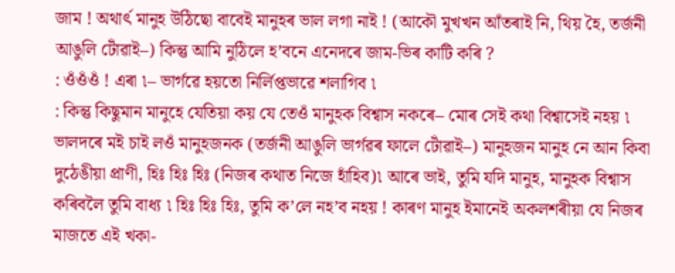জাম ! অথাৰ্ৎ মানুহ উঠিছো বাবেই মানুহৰ ভাল লগা নাই ! (আকৌ মুখখন আঁতৰাই নি, থিয় হৈ, তৰ্জনী আঙুলি টোঁৱাই–) কিন্তু আমি নুঠিলে হ’বনে এনেদৰে জাম-ভিৰ কাটি কৰি ?
: ওঁওঁওঁ ! এৰা ৷– ভাৰ্গৱে হয়তো নিৰ্লিপ্তভাৱে শলাগিব ৷
: কিন্তু কিছুমান মানুহে যেতিয়া কয় যে তেওঁ মানুহক বিশ্বাস নকৰে– মোৰ সেই কথা বিশ্বাসেই নহয় ৷ ভালদৰে মই চাই লওঁ মানুহজনক (তৰ্জনী আঙুলি ভাৰ্গৱৰ ফালে টোঁৱাই–) মানুহজন মানুহ নে আন কিবা দুঠেঙীয়া প্ৰাণী, হিঃ হিঃ হিঃ (নিজৰ কথাত নিজে হাঁহিব)৷ আৰে ভাই, তুমি যদি মানুহ, মানুহক বিশ্বাস কৰিবলৈ তুমি বাধ্য ৷ হিঃ হিঃ হিঃ, তুমি ক’লে নহ’ব নহয় ! কাৰণ মানুহ ইমানেই অকলশৰীয়া যে নিজৰ মাজতে এই খকা-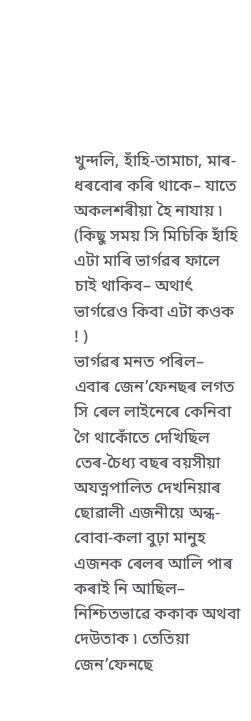খুন্দলি, হাঁহি-তামাচা, মাৰ-ধৰবোৰ কৰি থাকে– যাতে অকলশৰীয়া হৈ নাযায় ৷ (কিছু সময় সি মিচিকি হাঁহি এটা মাৰি ভাৰ্গৱৰ ফালে চাই থাকিব– অথাৰ্ৎ ভাৰ্গৱেও কিবা এটা কওক ! )
ভাৰ্গৱৰ মনত পৰিল– এবাৰ জেন’ফেনছৰ লগত সি ৰেল লাইনেৰে কেনিবা গৈ থাকোঁতে দেখিছিল তেৰ-চৈধ্য বছৰ বয়সীয়া অযত্নপালিত দেখনিয়াৰ ছোৱালী এজনীয়ে অন্ধ-বোবা-কলা বুঢ়া মানুহ এজনক ৰেলৰ আলি পাৰ কৰাই নি আছিল– নিশ্চিতভাৱে ককাক অথবা দেউতাক ৷ তেতিয়া জেন’ফেনছে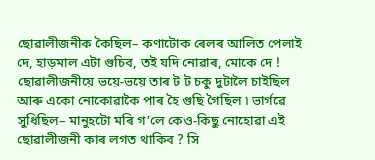ছোৱালীজনীক কৈছিল– কণাটোক ৰেলৰ আলিত পেলাই দে, হাড়মাল এটা গুচিব, তই যদি নোৱাৰ, মোকে দে ! ছোৱালীজনীয়ে ভয়ে-ভয়ে তাৰ ট ট চকু দুটালৈ চাইছিল আৰু একো নোকোৱাকৈ পাৰ হৈ গুছি গৈছিল ৷ ভাৰ্গৱে সুধিছিল– মানুহটো মৰি গ’লে কেও-কিছু নোহোৱা এই ছোৱালীজনী কাৰ লগত থাকিব ? সি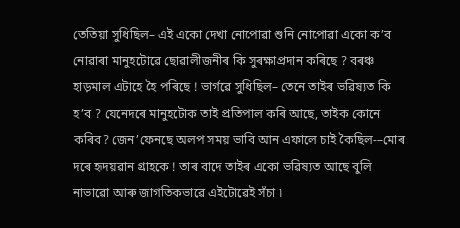তেতিয়া সুধিছিল– এই একো দেখা নোপোৱা শুনি নোপোৱা একো ক’ব নোৱাৰা মানুহটোৱে ছোৱালীজনীৰ কি সুৰক্ষাপ্ৰদান কৰিছে ? বৰঞ্চ হাড়মাল এটাহে হৈ পৰিছে ! ভাৰ্গৱে সুধিছিল– তেনে তাইৰ ভৱিষ্যত কি হ’ব ? যেনেদৰে মানুহটোক তাই প্ৰতিপাল কৰি আছে, তাইক কোনে কৰিব? জেন’ফেনছে অলপ সময় ভাবি আন এফালে চাই কৈছিল-–মোৰ দৰে হৃদয়ৱান গ্ৰাহকে ! তাৰ বাদে তাইৰ একো ভৱিষ্যত আছে বুলি নাভাৱো আৰু জাগতিকভাৱে এইটোৱেই সঁচা ৷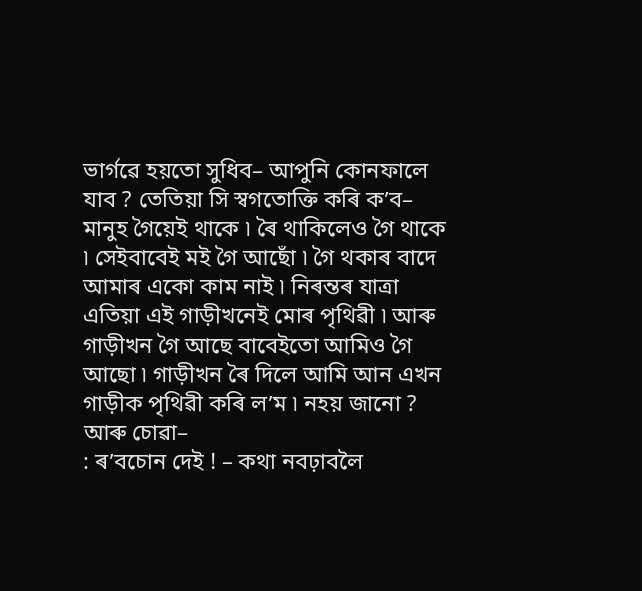ভাৰ্গৱে হয়তো সুধিব– আপুনি কোনফালে যাব ? তেতিয়া সি স্বগতোক্তি কৰি ক’ব– মানুহ গৈয়েই থাকে ৷ ৰৈ থাকিলেও গৈ থাকে ৷ সেইবাবেই মই গৈ আছোঁ ৷ গৈ থকাৰ বাদে আমাৰ একো কাম নাই ৷ নিৰন্তৰ যাত্ৰা এতিয়া এই গাড়ীখনেই মোৰ পৃথিৱী ৷ আৰু গাড়ীখন গৈ আছে বাবেইতো আমিও গৈ আছো ৷ গাড়ীখন ৰৈ দিলে আমি আন এখন গাড়ীক পৃথিৱী কৰি ল’ম ৷ নহয় জানো ? আৰু চোৱা–
: ৰ’বচোন দেই ! – কথা নবঢ়াবলৈ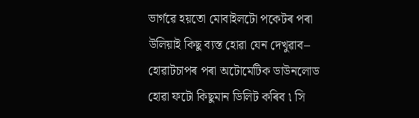ভাৰ্গৱে হয়তো মোবাইলটো পকেটৰ পৰা উলিয়াই কিছু ব্যস্ত হোৱা যেন দেখুৱাব– হোৱাটচাপৰ পৰা অটোমেটিক ডাউনলোড হোৱা ফটো কিছুমান ডিলিট কৰিব ৷ সি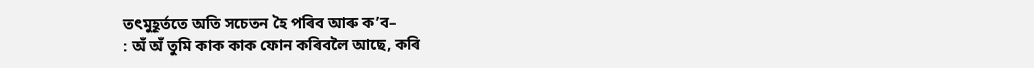তৎমুহূৰ্ততে অতি সচেতন হৈ পৰিব আৰু ক’ব–
: অঁ অঁ তুমি কাক কাক ফোন কৰিবলৈ আছে, কৰি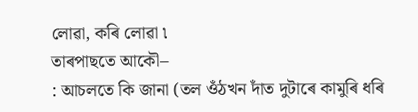লোৱা, কৰি লোৱা ৷
তাৰপাছতে আকৌ–
: আচলতে কি জানা (তল ওঁঠখন দাঁত দুটাৰে কামুৰি ধৰি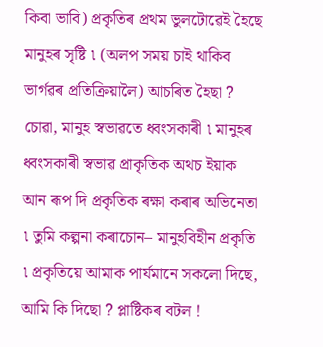কিবা ভাবি) প্ৰকৃতিৰ প্ৰথম ভুলটোৱেই হৈছে মানুহৰ সৃষ্টি ৷ (অলপ সময় চাই থাকিব ভাৰ্গৱৰ প্ৰতিক্ৰিয়ালৈ) আচৰিত হৈছা ? চোৱা, মানুহ স্বভাৱতে ধ্বংসকাৰী ৷ মানুহৰ ধ্বংসকাৰী স্বভাৱ প্ৰাকৃতিক অথচ ইয়াক আন ৰূপ দি প্ৰকৃতিক ৰক্ষা কৰাৰ অভিনেতা ৷ তুমি কল্পনা কৰাচোন– মানুহবিহীন প্ৰকৃতি ৷ প্ৰকৃতিয়ে আমাক পাৰ্যমানে সকলো দিছে, আমি কি দিছো ? প্লাষ্টিকৰ বটল !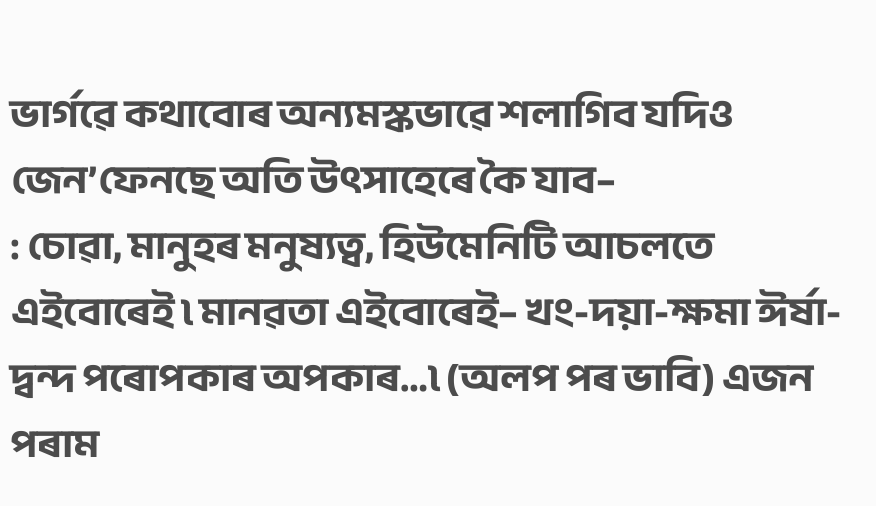ভাৰ্গৱে কথাবোৰ অন্যমস্কভাৱে শলাগিব যদিও জেন’ফেনছে অতি উৎসাহেৰে কৈ যাব–
: চোৱা, মানুহৰ মনুষ্যত্ব, হিউমেনিটি আচলতে এইবোৰেই ৷ মানৱতা এইবোৰেই– খং-দয়া-ক্ষমা ঈৰ্ষা-দ্বন্দ পৰোপকাৰ অপকাৰ…৷ (অলপ পৰ ভাবি) এজন পৰাম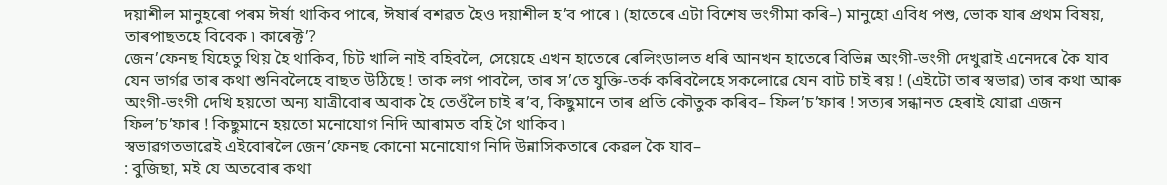দয়াশীল মানুহৰো পৰম ঈৰ্ষা থাকিব পাৰে, ঈষাৰ্ৰ বশৱত হৈও দয়াশীল হ’ব পাৰে ৷ (হাতেৰে এটা বিশেষ ভংগীমা কৰি–) মানুহো এবিধ পশু, ভোক যাৰ প্ৰথম বিষয়, তাৰপাছতহে বিবেক ৷ কাৰেক্ট’?
জেন’ফেনছ যিহেতু থিয় হৈ থাকিব, চিট খালি নাই বহিবলৈ, সেয়েহে এখন হাতেৰে ৰেলিংডালত ধৰি আনখন হাতেৰে বিভিন্ন অংগী-ভংগী দেখুৱাই এনেদৰে কৈ যাব যেন ভাৰ্গৱ তাৰ কথা শুনিবলৈহে বাছত উঠিছে ! তাক লগ পাবলৈ, তাৰ স’তে যুক্তি-তৰ্ক কৰিবলৈহে সকলোৱে যেন বাট চাই ৰয় ! (এইটো তাৰ স্বভাৱ) তাৰ কথা আৰু অংগী-ভংগী দেখি হয়তো অন্য যাত্ৰীবোৰ অবাক হৈ তেওঁলৈ চাই ৰ’ব, কিছুমানে তাৰ প্ৰতি কৌতুক কৰিব– ফিল’চ’ফাৰ ! সত্যৰ সন্ধানত হেৰাই যোৱা এজন ফিল’চ’ফাৰ ! কিছুমানে হয়তো মনোযোগ নিদি আৰামত বহি গৈ থাকিব ৷
স্বভাৱগতভাৱেই এইবোৰলৈ জেন’ফেনছ কোনো মনোযোগ নিদি উন্নাসিকতাৰে কেৱল কৈ যাব–
: বুজিছা, মই যে অতবোৰ কথা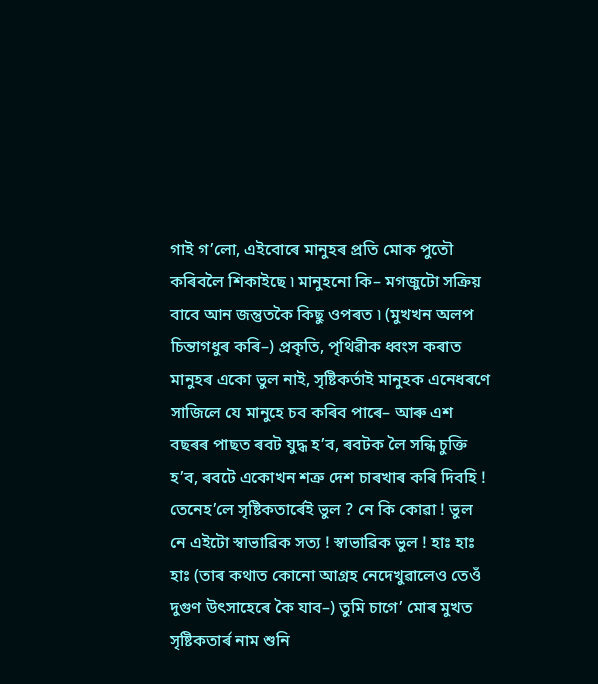গাই গ’লো, এইবোৰে মানুহৰ প্ৰতি মোক পুতৌ কৰিবলৈ শিকাইছে ৷ মানুহনো কি– মগজুটো সক্ৰিয় বাবে আন জন্তুতকৈ কিছু ওপৰত ৷ (মুখখন অলপ চিন্তাগধুৰ কৰি–) প্ৰকৃতি, পৃথিৱীক ধ্বংস কৰাত মানুহৰ একো ভুল নাই, সৃষ্টিকৰ্তাই মানুহক এনেধৰণে সাজিলে যে মানুহে চব কৰিব পাৰে– আৰু এশ বছৰৰ পাছত ৰবট যুদ্ধ হ’ব, ৰবটক লৈ সন্ধি চুক্তি হ’ব, ৰবটে একোখন শত্ৰু দেশ চাৰখাৰ কৰি দিবহি ! তেনেহ’লে সৃষ্টিকতাৰ্ৰেই ভুল ? নে কি কোৱা ! ভুল নে এইটো স্বাভাৱিক সত্য ! স্বাভাৱিক ভুল ! হাঃ হাঃ হাঃ (তাৰ কথাত কোনো আগ্ৰহ নেদেখুৱালেও তেওঁ দুগুণ উৎসাহেৰে কৈ যাব–) তুমি চাগে’ মোৰ মুখত সৃষ্টিকতাৰ্ৰ নাম শুনি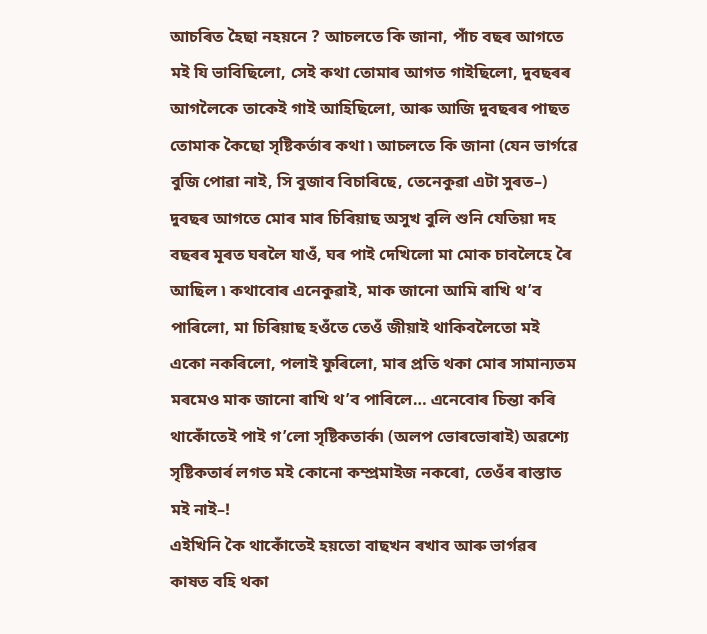আচৰিত হৈছা নহয়নে ? আচলতে কি জানা, পাঁচ বছৰ আগতে মই যি ভাবিছিলো, সেই কথা তোমাৰ আগত গাইছিলো, দুবছৰৰ আগলৈকে তাকেই গাই আহিছিলো, আৰু আজি দুবছৰৰ পাছত তোমাক কৈছো সৃষ্টিকৰ্তাৰ কথা ৷ আচলতে কি জানা (যেন ভাৰ্গৱে বুজি পোৱা নাই, সি বুজাব বিচাৰিছে, তেনেকুৱা এটা সুৰত–) দুবছৰ আগতে মোৰ মাৰ চিৰিয়াছ অসুখ বুলি শুনি যেতিয়া দহ বছৰৰ মূৰত ঘৰলৈ যাওঁ, ঘৰ পাই দেখিলো মা মোক চাবলৈহে ৰৈ আছিল ৷ কথাবোৰ এনেকুৱাই, মাক জানো আমি ৰাখি থ’ব পাৰিলো, মা চিৰিয়াছ হওঁতে তেওঁ জীয়াই থাকিবলৈতো মই একো নকৰিলো, পলাই ফুৰিলো, মাৰ প্ৰতি থকা মোৰ সামান্যতম মৰমেও মাক জানো ৰাখি থ’ব পাৰিলে… এনেবোৰ চিন্তা কৰি থাকোঁতেই পাই গ’লো সৃষ্টিকতাৰ্ক৷ (অলপ ভোৰভোৰাই) অৱশ্যে সৃষ্টিকতাৰ্ৰ লগত মই কোনো কম্প্ৰমাইজ নকৰো, তেওঁৰ ৰাস্তাত মই নাই–!
এইখিনি কৈ থাকোঁতেই হয়তো বাছখন ৰখাব আৰু ভাৰ্গৱৰ কাষত বহি থকা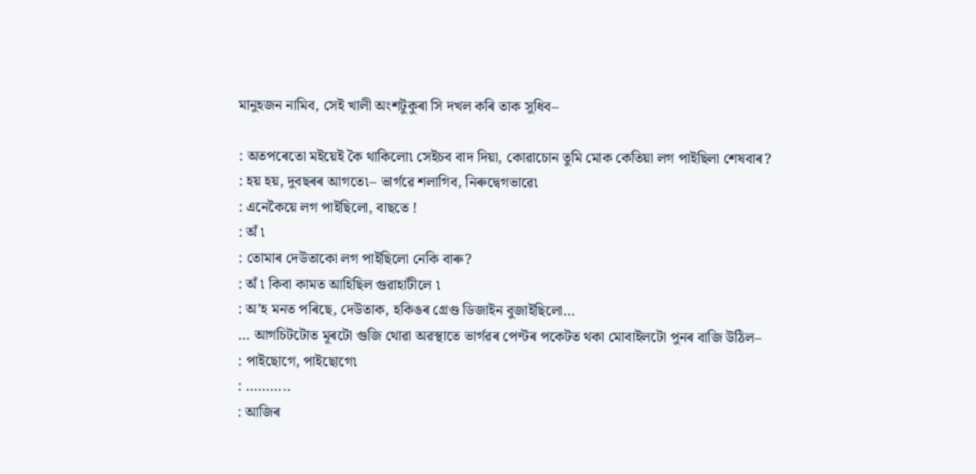মানুহজন নামিব, সেই খালী অংশটুকুৰা সি দখল কৰি তাক সুধিব–

: অতপৰেতো মইয়েই কৈ থাকিলো৷ সেইচব বাদ দিয়া, কোৱাচোন তুমি মোক কেতিয়া লগ পাইছিলা শেষবাৰ?
: হয় হয়, দুবছৰৰ আগতে৷– ভাৰ্গৱে শলাগিব, নিৰুদ্বেগভাৱে৷
: এনেকৈয়ে লগ পাইছিলো, বাছতে !
: অঁ ৷
: তোমাৰ দেউতাকো লগ পাইছিলো নেকি বাৰু?
: অঁ ৷ কিবা কামত আহিছিল গুৱাহাটীলে ৷
: অ’হ মনত পৰিছে, দেউতাক, হকিঙৰ গ্ৰেণ্ড ডিজাইন বুজাইছিলো…
… আগচিটটোত মূৰটো গুজি থোৱা অৱস্থাতে ভাৰ্গৱৰ পেণ্টৰ পকেটত থকা মোবাইলটো পুনৰ বাজি উঠিল–
: পাইছোগে, পাইছোগে৷
: ………..
: আজিৰ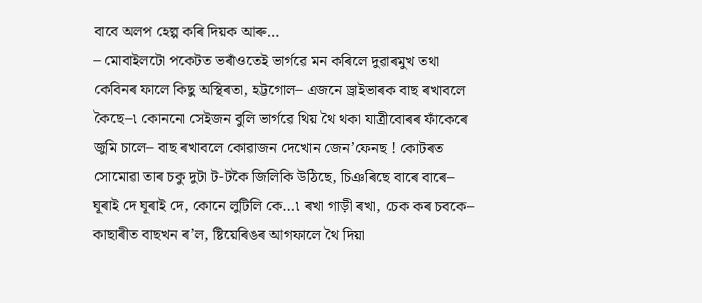বাবে অলপ হেল্প কৰি দিয়ক আৰু…
– মোবাইলটো পকেটত ভৰাঁওতেই ভাৰ্গৱে মন কৰিলে দুৱাৰমুখ তথা কেবিনৰ ফালে কিছু অস্থিৰতা, হট্টগোল– এজনে ড্ৰাইভাৰক বাছ ৰখাবলে কৈছে–৷ কোননো সেইজন বুলি ভাৰ্গৱে থিয় থৈ থকা যাত্ৰীবোৰৰ ফাঁকেৰে জুমি চালে– বাছ ৰখাবলে কোৱাজন দেখোন জেন’ফেনছ ! কোটৰত সোমোৱা তাৰ চকু দুটা ট-টকৈ জিলিকি উঠিছে, চিঞৰিছে বাৰে বাৰে– ঘূৰাই দে ঘূৰাই দে, কোনে লুটিলি কে…৷ ৰখা গাড়ী ৰখা, চেক কৰ চবকে–
কাছাৰীত বাছখন ৰ’ল, ষ্টিয়েৰিঙৰ আগফালে থৈ দিয়া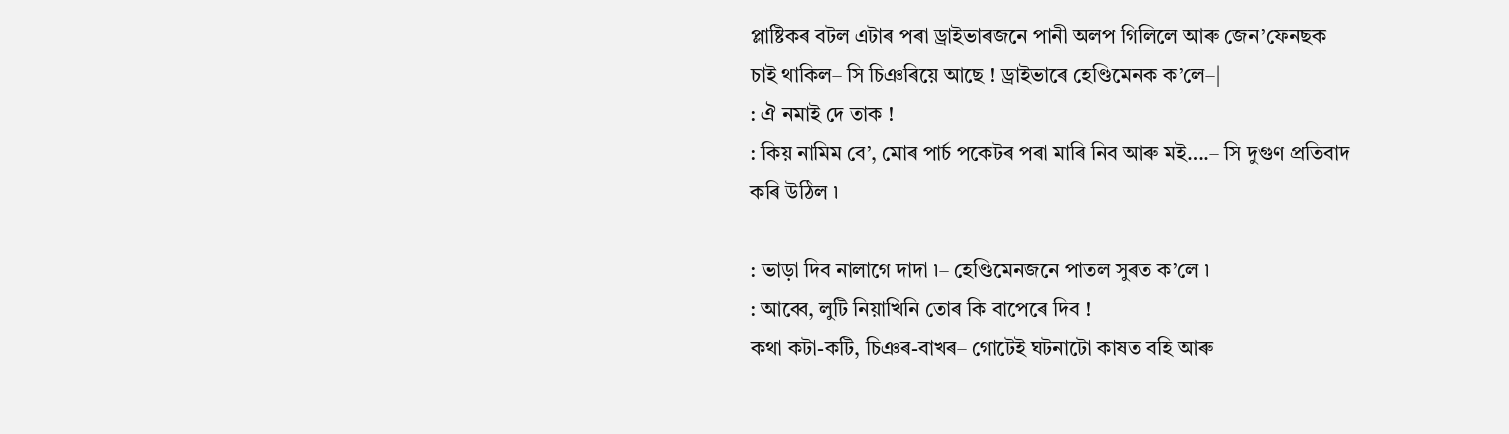প্লাষ্টিকৰ বটল এটাৰ পৰা ড্ৰাইভাৰজনে পানী অলপ গিলিলে আৰু জেন’ফেনছক চাই থাকিল– সি চিঞৰিয়ে আছে ! ড্ৰাইভাৰে হেণ্ডিমেনক ক’লে–|
: ঐ নমাই দে তাক !
: কিয় নামিম বে’, মোৰ পাৰ্চ পকেটৰ পৰা মাৰি নিব আৰু মই….– সি দুগুণ প্ৰতিবাদ কৰি উঠিল ৷

: ভাড়া দিব নালাগে দাদা ৷– হেণ্ডিমেনজনে পাতল সুৰত ক’লে ৷
: আব্বে, লুটি নিয়াখিনি তোৰ কি বাপেৰে দিব !
কথা কটা-কটি, চিঞৰ-বাখৰ– গোটেই ঘটনাটো কাষত বহি আৰু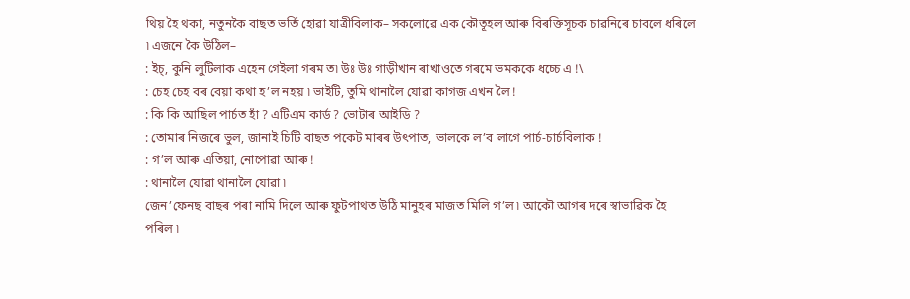থিয় হৈ থকা, নতুনকৈ বাছত ভৰ্তি হোৱা যাত্ৰীবিলাক– সকলোৱে এক কৌতূহল আৰু বিৰক্তিসূচক চাৱনিৰে চাবলে ধৰিলে ৷ এজনে কৈ উঠিল–
: ইচ্‌, কুনি লুটিলাক এহেন গেইলা গৰম ত৷ উঃ উঃ গাড়ীখান ৰাখাওতে গৰমে ভমককে ধচ্চে এ !\
: চেহ চেহ বৰ বেয়া কথা হ’ল নহয় ৷ ভাইটি, তুমি থানালৈ যোৱা কাগজ এখন লৈ !
: কি কি আছিল পাৰ্চত হাঁ ? এটিএম কাৰ্ড ? ভোটাৰ আইডি ?
: তোমাৰ নিজৰে ভুল, জানাই চিটি বাছত পকেট মাৰৰ উৎপাত, ভালকে ল’ব লাগে পাৰ্চ-চাৰ্চবিলাক !
: গ’ল আৰু এতিয়া, নোপোৱা আৰু !
: থানালৈ যোৱা থানালৈ যোৱা ৷
জেন’ফেনছ বাছৰ পৰা নামি দিলে আৰু ফুটপাথত উঠি মানুহৰ মাজত মিলি গ’ল ৷ আকৌ আগৰ দৰে স্বাভাৱিক হৈ পৰিল ৷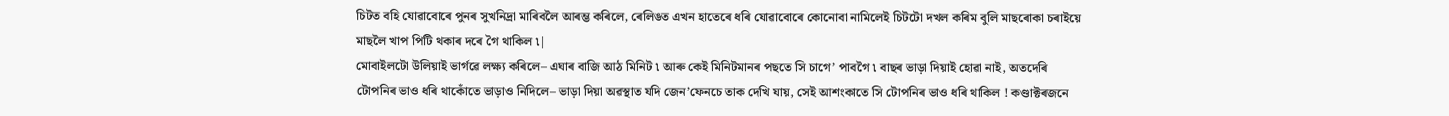চিটত বহি যোৱাবোৰে পুনৰ সুখনিদ্ৰা মাৰিবলৈ আৰম্ভ কৰিলে, ৰেলিঙত এখন হাতেৰে ধৰি যোৱাবোৰে কোনোবা নামিলেই চিটটো দখল কৰিম বুলি মাছৰোকা চৰাইয়ে মাছলৈ খাপ পিটি থকাৰ দৰে গৈ থাকিল ৷|
মোবাইলটো উলিয়াই ভাৰ্গৱে লক্ষ্য কৰিলে– এঘাৰ বাজি আঠ মিনিট ৷ আৰু কেই মিনিটমানৰ পছতে সি চাগে’ পাবগৈ ৷ বাছৰ ভাড়া দিয়াই হোৱা নাই, অতদেৰি টোপনিৰ ভাও ধৰি থাকোঁতে ভাড়াও নিদিলে– ভাড়া দিয়া অৱস্থাত যদি জেন’ফেনচে তাক দেখি যায়, সেই আশংকাতে সি টোপনিৰ ভাও ধৰি থাকিল ! কণ্ডাক্টৰজনে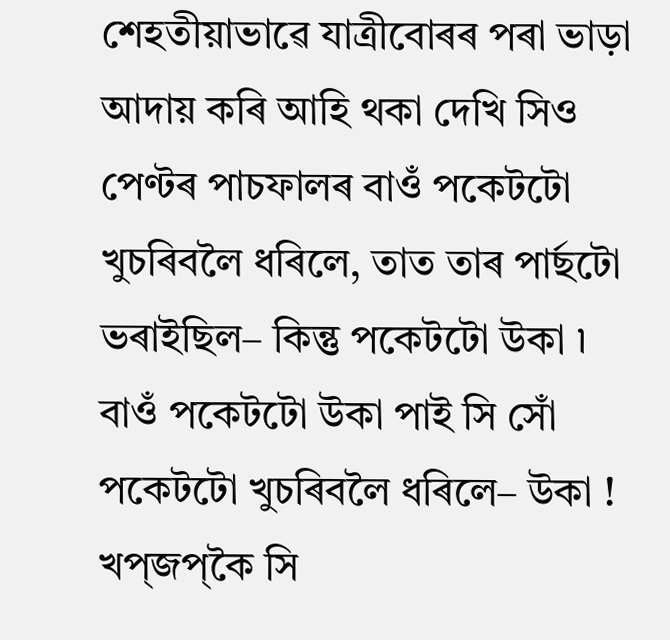শেহতীয়াভাৱে যাত্ৰীবোৰৰ পৰা ভাড়া আদায় কৰি আহি থকা দেখি সিও পেণ্টৰ পাচফালৰ বাওঁ পকেটটো খুচৰিবলৈ ধৰিলে, তাত তাৰ পাৰ্ছটো ভৰাইছিল– কিন্তু পকেটটো উকা ৷ বাওঁ পকেটটো উকা পাই সি সোঁ পকেটটো খুচৰিবলৈ ধৰিলে– উকা ! খপ্‌জপ্‌কৈ সি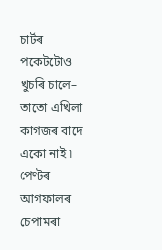চাৰ্টৰ পকেটটোও খুচৰি চালে– তাতো এখিলা কাগজৰ বাদে একো নাই ৷ পেণ্টৰ আগফালৰ চেপামৰা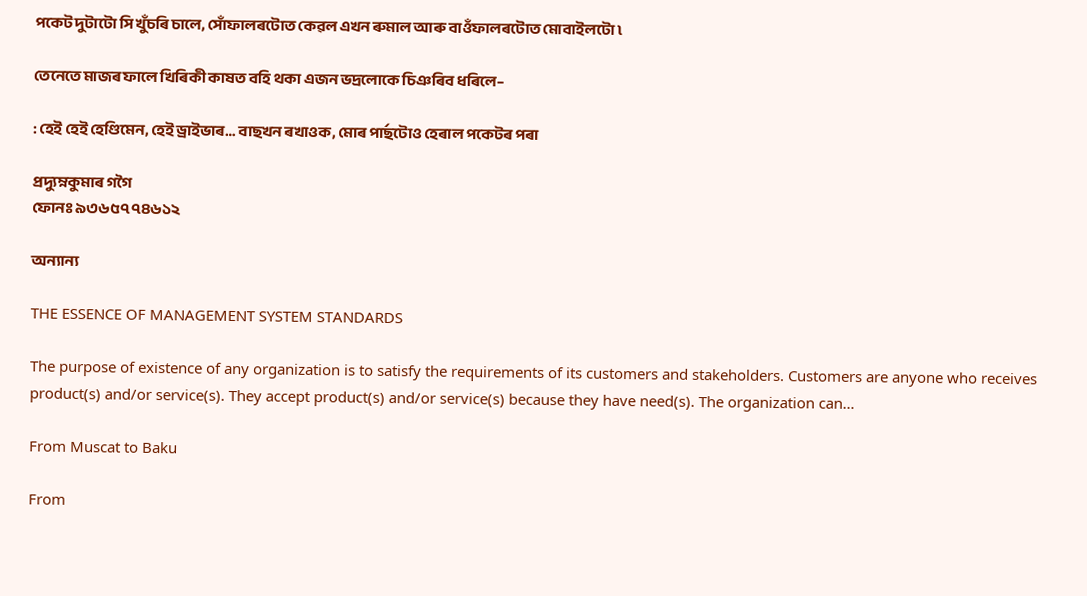পকেট দুটাটো সি খুঁচৰি চালে, সোঁফালৰটোত কেৱল এখন ৰুমাল আৰু বাওঁফালৰটোত মোবাইলটো ৷

তেনেতে মাজৰ ফালে খিৰিকী কাষত বহি থকা এজন ভদ্ৰলোকে চিঞৰিব ধৰিলে–

: হেই হেই হেণ্ডিমেন, হেই ড্ৰাইভাৰ… বাছখন ৰখাওক, মোৰ পাৰ্ছটোও হেৰাল পকেটৰ পৰা

প্ৰদ্যুম্নকুমাৰ গগৈ
ফোনঃ ৯৩৬৫৭ ৭৪৬১২

অন্যান্য

THE ESSENCE OF MANAGEMENT SYSTEM STANDARDS

The purpose of existence of any organization is to satisfy the requirements of its customers and stakeholders. Customers are anyone who receives product(s) and/or service(s). They accept product(s) and/or service(s) because they have need(s). The organization can…

From Muscat to Baku

From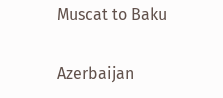Muscat to Baku

Azerbaijan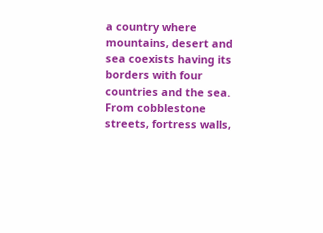a country where mountains, desert and sea coexists having its borders with four countries and the sea. From cobblestone streets, fortress walls,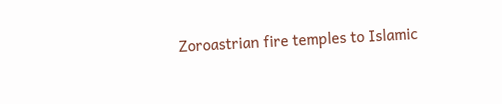Zoroastrian fire temples to Islamic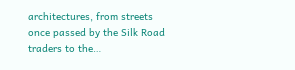architectures, from streets once passed by the Silk Road traders to the…